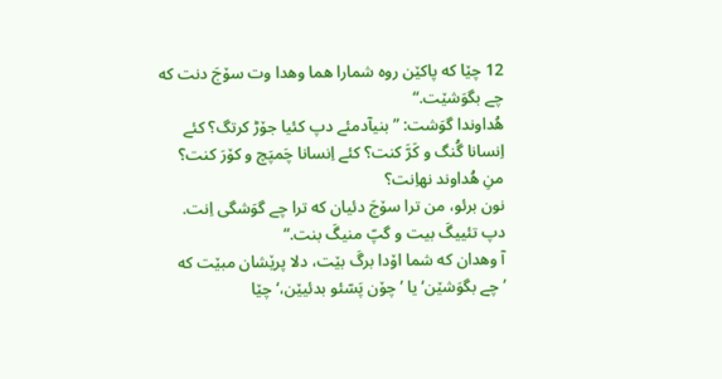12 چێا که پاکێن روه شمارا هما وهدا وت سۆجَ دنت که چے بگوَشێت.“
هُداوندا گوَشت: ”بنیآدمئے دپ کئیا جۆڑ کرتگ؟ کئے اِنسانا گُنگ و کَرَّ کنت؟ کئے اِنسانا چَمپَچ و کۆرَ کنت؟ منِ هُداوند نهاِنت؟
نون برئو، من ترا سۆجَ دئیان که ترا چے گوَشگی اِنت. دپ تئییگَ بیت و گپّ منیگَ بنت.“
آ وهدان که شما اۆدا برگَ بێت، دلا پرێشان مبێت که ’چے بگوَشێن‘ یا ’چۆن پَسّئو بدئیێن،‘ چێا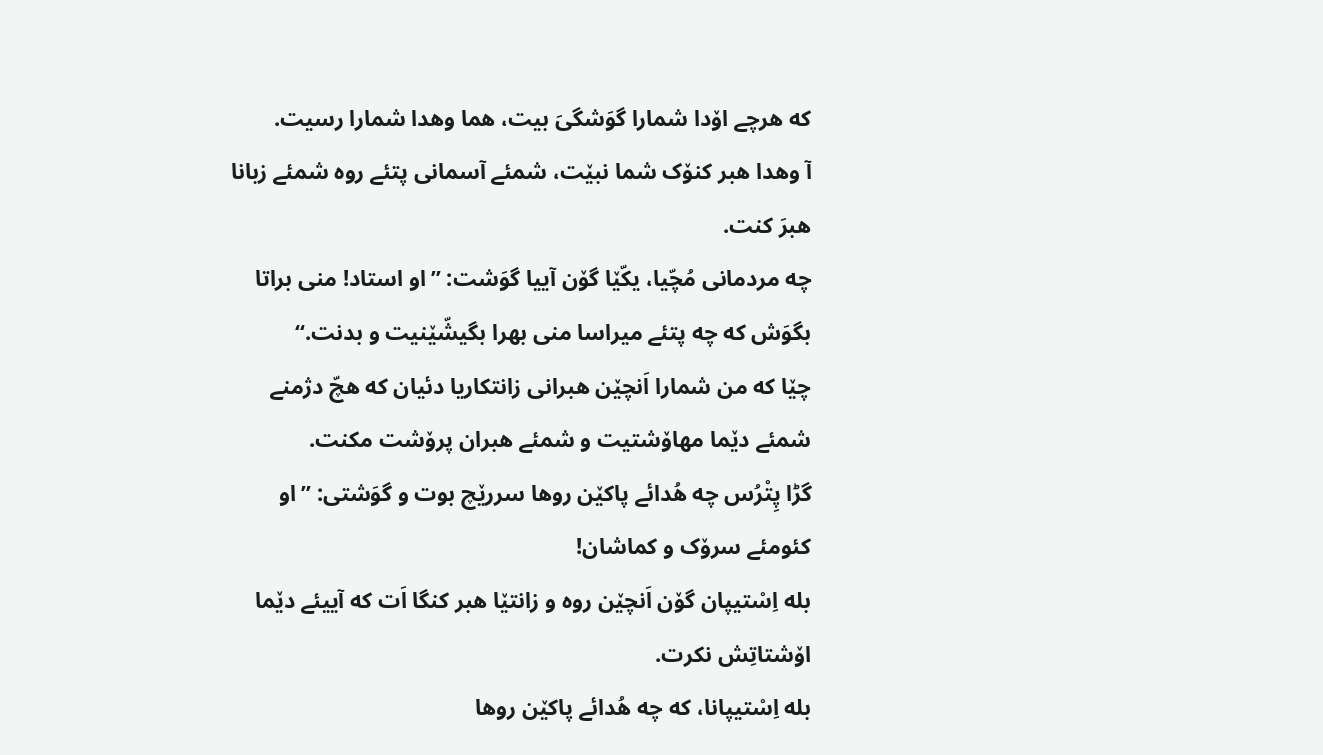که هرچے اۆدا شمارا گوَشگیَ بیت، هما وهدا شمارا رسیت.
آ وهدا هبر کنۆک شما نبێت، شمئے آسمانی پتئے روه شمئے زبانا هبرَ کنت.
چه مردمانی مُچّیا، یکّێا گۆن آییا گوَشت: ”او استاد! منی براتا بگوَش که چه پتئے میراسا منی بهرا بگیشّێنیت و بدنت.“
چێا که من شمارا اَنچێن هبرانی زانتکاریا دئیان که هچّ دژمنے شمئے دێما مهاۆشتیت و شمئے هبران پرۆشت مکنت.
گڑا پِتْرُس چه هُدائے پاکێن روها سررێچ بوت و گوَشتی: ”او کئومئے سرۆک و کماشان!
بله اِسْتیپان گۆن اَنچێن روه و زانتێا هبر کنگا اَت که آییئے دێما اۆشتاتِش نکرت.
بله اِسْتیپانا، که چه هُدائے پاکێن روها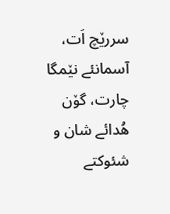سررێچ اَت، آسمانئے نێمگا چارت، گۆن هُدائے شان و شئوکتے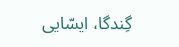گِندگا، ایسّایی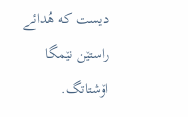دیست که هُدائے راستێن نێمگا اۆشتاتگ.